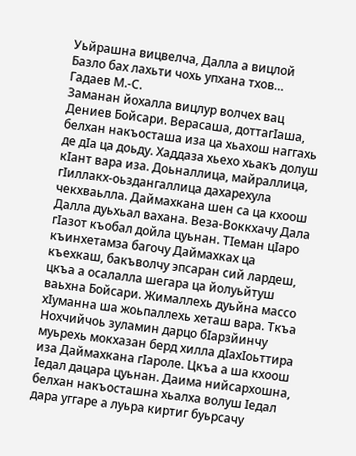Уьйрашна вицвелча, Далла а вицлой
Базло бах лахьти чохь упхана тхов…
Гадаев М.-С.
Заманан йохалла вицлур волчех вац Дениев Бойсари. Верасаша, доттагIаша, белхан накъосташа иза ца хьахош наггахь де дIа ца доьду. Хаддаза хьехо хьакъ долуш кIант вара иза. Доьналлица, майраллица, гIиллакх-оьздангаллица дахарехула чекхваьлла. Даймахкана шен са ца кхоош Далла дуьхьал вахана. Веза-Воккхачу Дала гIазот къобал дойла цуьнан. ТIеман цIаро къинхетамза багочу Даймахках ца къехкаш, бакъволчу эпсаран сий лардеш, цкъа а осалалла шегара ца йолуьйтуш ваьхна Бойсари. Жималлехь дуьйна массо хIуманна ша жоьпаллехь хеташ вара. Ткъа Нохчийчоь зуламин дарцо бIарзйинчу муьрехь мокхазан берд хилла дIахIоьттира иза Даймахкана гIароле. Цкъа а ша кхоош Iедал дацара цуьнан. Даима нийсархошна, белхан накъосташна хьалха волуш Iедал дара уггаре а луьра киртиг буьрсачу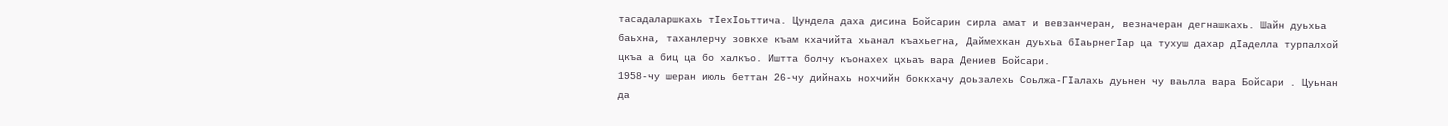тасадаларшкахь тIехIоьттича. Цундела даха дисина Бойсарин сирла амат и вевзанчеран, везначеран дегнашкахь. Шайн дуьхьа баьхна, таханлерчу зовкхе къам кхачийта хьанал къахьегна, Даймехкан дуьхьа бIаьрнегIар ца тухуш дахар дIаделла турпалхой цкъа а биц ца бо халкъо. Иштта болчу къонахех цхьаъ вара Дениев Бойсари.
1958-чу шеран июль беттан 26-чу дийнахь нохчийн боккхачу доьзалехь Соьлжа-ГIалахь дуьнен чу ваьлла вара Бойсари . Цуьнан да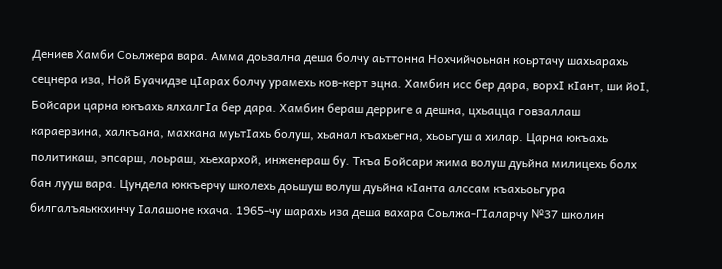Дениев Хамби Соьлжера вара. Амма доьзална деша болчу аьттонна Нохчийчоьнан коьртачу шахьарахь сецнера иза, Ной Буачидзе цIарах болчу урамехь ков-керт эцна. Хамбин исс бер дара, ворхI кIант, ши йоI, Бойсари царна юкъахь ялхалгIа бер дара. Хамбин бераш дерриге а дешна, цхьацца говзаллаш караерзина, халкъана, махкана муьтIахь болуш, хьанал къахьегна, хьоьгуш а хилар. Царна юкъахь политикаш, эпсарш, лоьраш, хьехархой, инженераш бу. Ткъа Бойсари жима волуш дуьйна милицехь болх бан лууш вара. Цундела юккъерчу школехь доьшуш волуш дуьйна кIанта алссам къахьоьгура билгалъяьккхинчу Iалашоне кхача. 1965-чу шарахь иза деша вахара Соьлжа-ГIаларчу №37 школин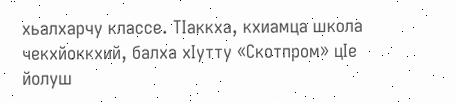хьалхарчу классе. ТIаккха, кхиамца школа чекхйоккхий, балха хIутту «Скотпром» цIе йолуш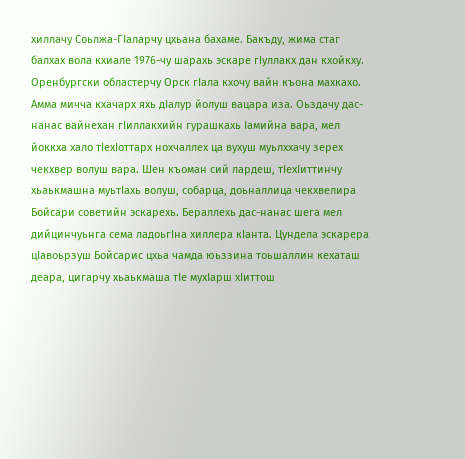хиллачу Соьлжа-ГIаларчу цхьана бахаме. Бакъду, жима стаг балхах вола кхиале 1976-чу шарахь эскаре гIуллакх дан кхойкху. Оренбургски областерчу Орск гIала кхочу вайн къона махкахо. Амма мичча кхачарх яхь дIалур йолуш вацара иза. Оьздачу дас-нанас вайнехан гIиллакхийн гурашкахь Iамийна вара, мел йоккха хало тIехIоттарх нохчаллех ца вухуш муьлххачу зерех чекхвер волуш вара. Шен къоман сий лардеш, тIехIиттинчу хьаькмашна муьтIахь волуш, собарца, доьналлица чекхвелира Бойсари советийн эскарехь. Бераллехь дас-нанас шега мел дийцинчуьнга сема ладоьгIна хиллера кIанта. Цундела эскарера цIавоьрзуш Бойсарис цхьа чамда юьззина тоьшаллин кехаташ деара, цигарчу хьаькмаша тIе мухIарш хIиттош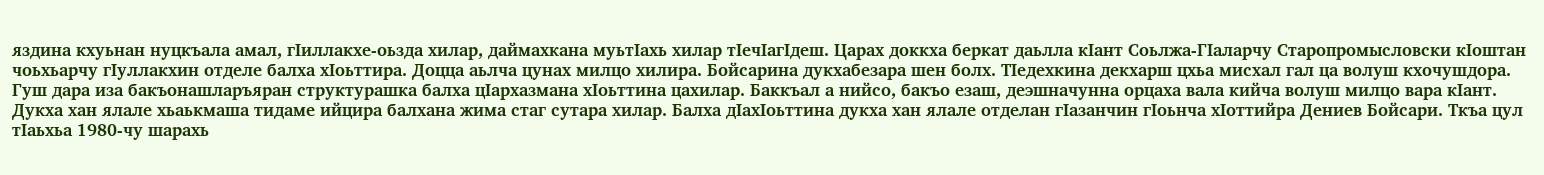яздина кхуьнан нуцкъала амал, гIиллакхе-оьзда хилар, даймахкана муьтIахь хилар тIечIагIдеш. Царах доккха беркат даьлла кIант Соьлжа-ГIаларчу Старопромысловски кIоштан чоьхьарчу гIуллакхин отделе балха хIоьттира. Доцца аьлча цунах милцо хилира. Бойсарина дукхабезара шен болх. ТIедехкина декхарш цхьа мисхал гал ца волуш кхочушдора. Гуш дара иза бакъонашларъяран структурашка балха цIархазмана хIоьттина цахилар. Баккъал а нийсо, бакъо езаш, деэшначунна орцаха вала кийча волуш милцо вара кIант. Дукха хан ялале хьаькмаша тидаме ийцира балхана жима стаг сутара хилар. Балха дIахIоьттина дукха хан ялале отделан гIазанчин гIоьнча хIоттийра Дениев Бойсари. Ткъа цул тIаьхьа 1980-чу шарахь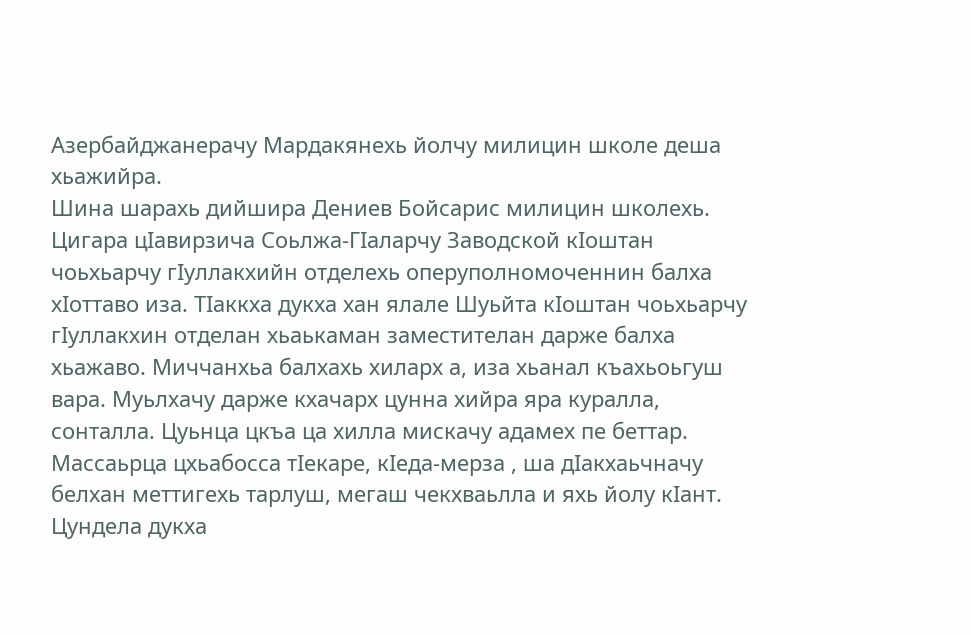Азербайджанерачу Мардакянехь йолчу милицин школе деша хьажийра.
Шина шарахь дийшира Дениев Бойсарис милицин школехь. Цигара цIавирзича Соьлжа-ГIаларчу Заводской кIоштан чоьхьарчу гIуллакхийн отделехь оперуполномоченнин балха хIоттаво иза. ТIаккха дукха хан ялале Шуьйта кIоштан чоьхьарчу гIуллакхин отделан хьаькаман заместителан дарже балха хьажаво. Миччанхьа балхахь хиларх а, иза хьанал къахьоьгуш вара. Муьлхачу дарже кхачарх цунна хийра яра куралла, сонталла. Цуьнца цкъа ца хилла мискачу адамех пе беттар. Массаьрца цхьабосса тIекаре, кIеда-мерза , ша дIакхаьчначу белхан меттигехь тарлуш, мегаш чекхваьлла и яхь йолу кIант. Цундела дукха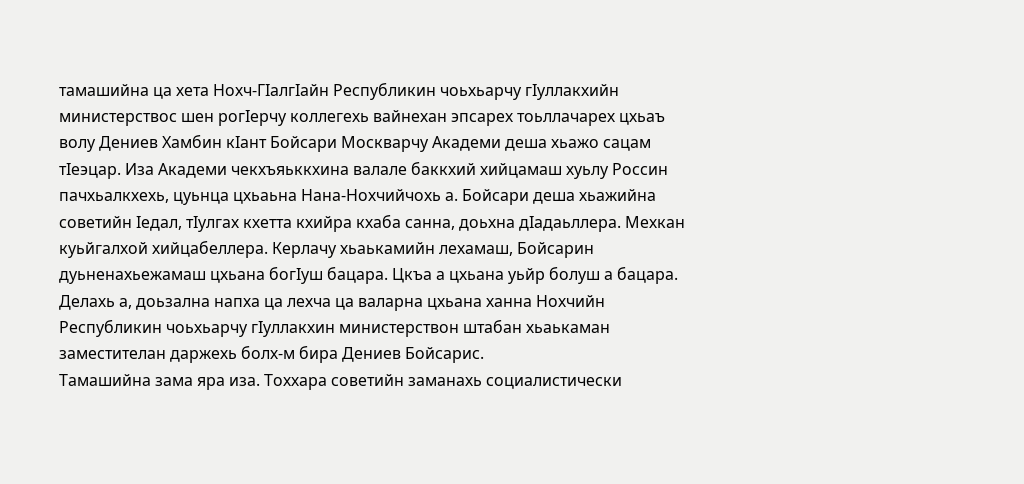тамашийна ца хета Нохч-ГIалгIайн Республикин чоьхьарчу гIуллакхийн министерствос шен рогIерчу коллегехь вайнехан эпсарех тоьллачарех цхьаъ волу Дениев Хамбин кIант Бойсари Москварчу Академи деша хьажо сацам тIеэцар. Иза Академи чекхъяьккхина валале баккхий хийцамаш хуьлу Россин пачхьалкхехь, цуьнца цхьаьна Нана-Нохчийчохь а. Бойсари деша хьажийна советийн Iедал, тIулгах кхетта кхийра кхаба санна, доьхна дIадаьллера. Мехкан куьйгалхой хийцабеллера. Керлачу хьаькамийн лехамаш, Бойсарин дуьненахьежамаш цхьана богIуш бацара. Цкъа а цхьана уьйр болуш а бацара. Делахь а, доьзална напха ца лехча ца валарна цхьана ханна Нохчийн Республикин чоьхьарчу гIуллакхин министерствон штабан хьаькаман заместителан даржехь болх-м бира Дениев Бойсарис.
Тамашийна зама яра иза. Тоххара советийн заманахь социалистически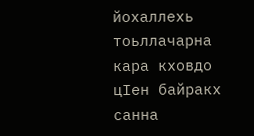йохаллехь тоьллачарна кара кховдо цIен байракх санна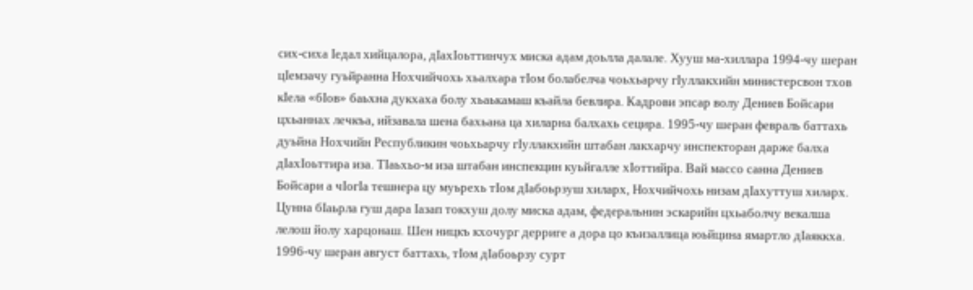сих-сиха Iедал хийцалора, дIахIоьттинчух миска адам доьлла далале. Хууш ма-хиллара 1994-чу шеран цIемзачу гуьйранна Нохчийчохь хьалхара тIом болабелча чоьхьарчу гIуллакхийн министерсвон тхов кIела «бIов» баьхна дукхаха болу хьаькамаш къайла бевлира. Кадрови эпсар волу Дениев Бойсари цхьаннах лечкъа, ийзавала шена бахьана ца хиларна балхахь сецира. 1995-чу шеран февраль баттахь дуьйна Нохчийн Республикин чоьхьарчу гIуллакхийн штабан лакхарчу инспекторан дарже балха дIахIоьттира иза. ТIаьхьо-м иза штабан инспекцин куьйгалле хIоттийра. Вай массо санна Дениев Бойсари а чIогIа тешнера цу муьрехь тIом дIабоьрзуш хиларх, Нохчийчохь низам дIахуттуш хиларх. Цунна бIаьрла гуш дара Iазап токхуш долу миска адам, федеральнин эскарийн цхьаболчу векалша лелош йолу харцонаш. Шен ницкъ кхочург дерриге а дора цо къизаллица юьйцина ямартло дIаяккха. 1996-чу шеран август баттахь, тIом дIабоьрзу сурт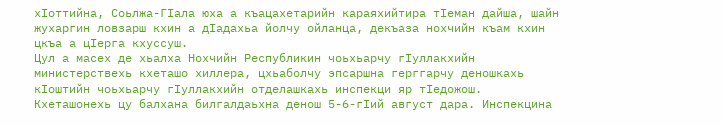хIоттийна, Соьлжа-ГIала юха а къацахетарийн караяхийтира тIеман дайша, шайн жухаргин ловзарш кхин а дIадахьа йолчу ойланца, декъаза нохчийн къам кхин цкъа а цIерга кхуссуш.
Цул а масех де хьалха Нохчийн Республикин чоьхьарчу гIуллакхийн министерствехь кхеташо хиллера, цхьаболчу эпсаршна герггарчу деношкахь кIоштийн чоьхьарчу гIуллакхийн отделашкахь инспекци яр тIедожош. Кхеташонехь цу балхана билгалдаьхна денош 5-6-гIий август дара. Инспекцина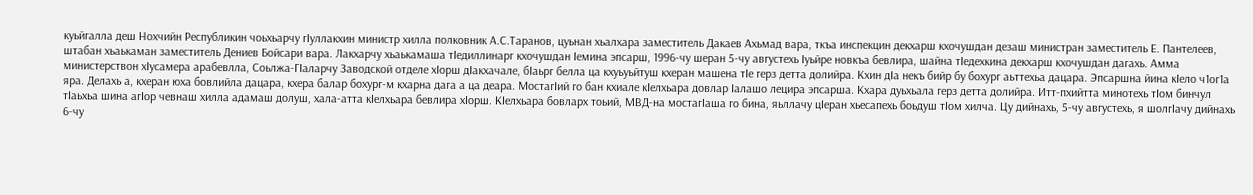куьйгалла деш Нохчийн Республикин чоьхьарчу гIуллакхин министр хилла полковник А.С.Таранов, цуьнан хьалхара заместитель Дакаев Ахьмад вара, ткъа инспекцин декхарш кхочушдан дезаш министран заместитель Е. Пантелеев, штабан хьаькаман заместитель Дениев Бойсари вара. Лакхарчу хьаькамаша тIедиллинарг кхочушдан Iемина эпсарш, 1996-чу шеран 5-чу августехь Iуьйре новкъа бевлира, шайна тIедехкина декхарш кхочушдан дагахь. Амма министерствон хIусамера арабевлла, Соьлжа-ГIаларчу Заводской отделе хIорш дIакхачале, бIаьрг белла ца кхуьуьйтуш кхеран машена тIе герз детта долийра. Кхин дIа некъ бийр бу бохург аьттехьа дацара. Эпсаршна йина кIело ч1ог1а яра. Делахь а, кхеран юха бовлийла дацара, кхера балар бохург-м кхарна дага а ца деара. МостагIий го бан кхиале кIелхьара довлар Iалашо лецира эпсарша. Кхара дуьхьала герз детта долийра. Итт-пхийтта минотехь тIом бинчул тIаьхьа шина агIор чевнаш хилла адамаш долуш, хала-атта кIелхьара бевлира хIорш. КIелхьара бовларх тоьий, МВД-на мостагIаша го бина, яьллачу цIеран хьесапехь боьдуш тIом хилча. Цу дийнахь, 5-чу августехь, я шолгIачу дийнахь 6-чу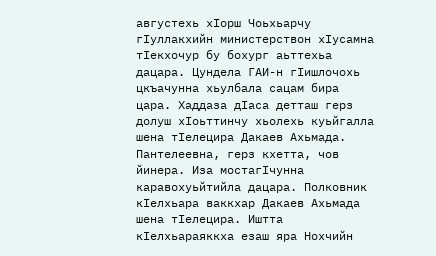августехь хIорш Чоьхьарчу гIуллакхийн министерствон хIусамна тIекхочур бу бохург аьттехьа дацара. Цундела ГАИ-н гIишлочохь цкъачунна хьулбала сацам бира цара. Хаддаза дIаса детташ герз долуш хIоьттинчу хьолехь куьйгалла шена тIелецира Дакаев Ахьмада. Пантелеевна, герз кхетта, чов йинера. Иза мостагIчунна каравохуьйтийла дацара. Полковник кIелхьара ваккхар Дакаев Ахьмада шена тIелецира. Иштта кIелхьараяккха езаш яра Нохчийн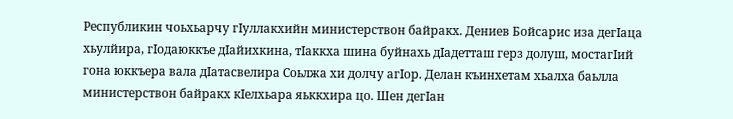Республикин чоьхьарчу гIуллакхийн министерствон байракх. Дениев Бойсарис иза дегIаца хьулйира, гIодаюккъе дIайихкина, тIаккха шина буйнахь дIадетташ герз долуш, мостагIий гона юккъера вала дIатасвелира Соьлжа хи долчу агIор. Делан къинхетам хьалха баьлла министерствон байракх кIелхьара яьккхира цо. Шен дегIан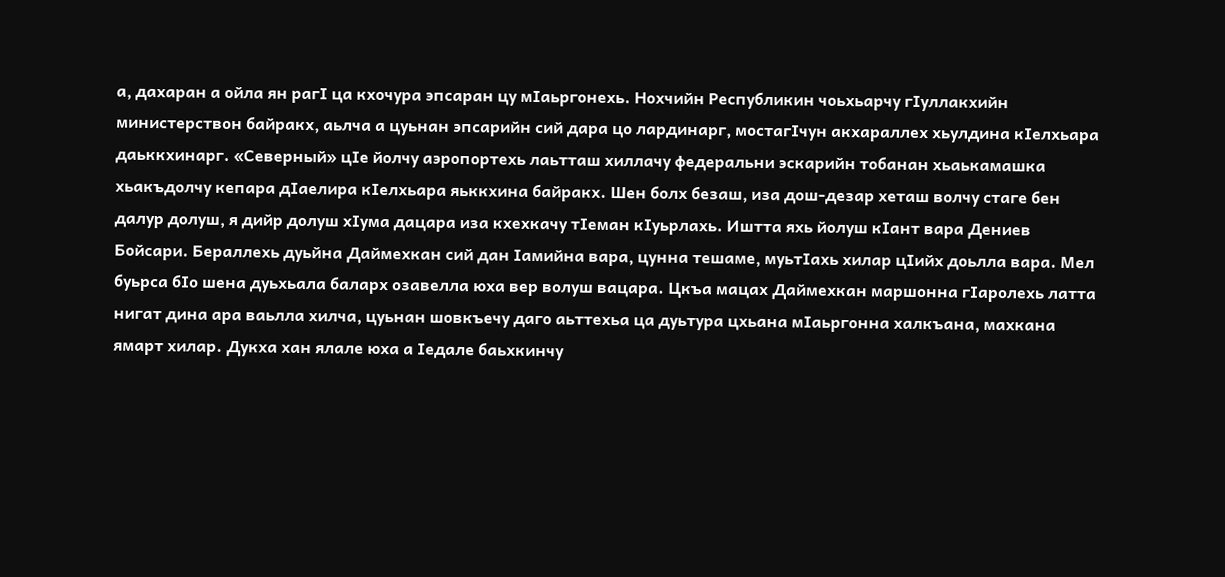а, дахаран а ойла ян рагI ца кхочура эпсаран цу мIаьргонехь. Нохчийн Республикин чоьхьарчу гIуллакхийн министерствон байракх, аьлча а цуьнан эпсарийн сий дара цо лардинарг, мостагIчун акхараллех хьулдина кIелхьара даьккхинарг. «Северный» цIе йолчу аэропортехь лаьтташ хиллачу федеральни эскарийн тобанан хьаькамашка хьакъдолчу кепара дIаелира кIелхьара яьккхина байракх. Шен болх безаш, иза дош-дезар хеташ волчу стаге бен далур долуш, я дийр долуш хIума дацара иза кхехкачу тIеман кIуьрлахь. Иштта яхь йолуш кIант вара Дениев Бойсари. Бераллехь дуьйна Даймехкан сий дан Iамийна вара, цунна тешаме, муьтIахь хилар цIийх доьлла вара. Мел буьрса бIо шена дуьхьала баларх озавелла юха вер волуш вацара. Цкъа мацах Даймехкан маршонна гIаролехь латта нигат дина ара ваьлла хилча, цуьнан шовкъечу даго аьттехьа ца дуьтура цхьана мIаьргонна халкъана, махкана ямарт хилар. Дукха хан ялале юха а Iедале баьхкинчу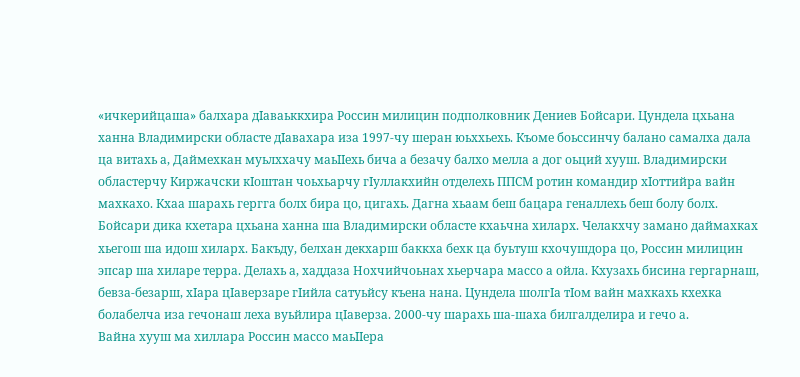«ичкерийцаша» балхара дIаваьккхира Россин милицин подполковник Дениев Бойсари. Цундела цхьана ханна Владимирски областе дIавахара иза 1997-чу шеран юьххьехь. Къоме боьссинчу балано самалха дала ца витахь а, Даймехкан муьлххачу маьIIехь бича а безачу балхо мелла а дог оьций хууш. Владимирски областерчу Киржачски кIоштан чоьхьарчу гIуллакхийн отделехь ППСМ ротин командир хIоттийра вайн махкахо. Кхаа шарахь гергга болх бира цо, цигахь. Дагна хьаам беш бацара геналлехь беш болу болх. Бойсари дика кхетара цхьана ханна ша Владимирски областе кхаьчна хиларх. Челакхчу замано даймахках хьегош ша идош хиларх. Бакъду, белхан декхарш баккха бехк ца буьтуш кхочушдора цо, Россин милицин эпсар ша хиларе терра. Делахь а, хаддаза Нохчийчоьнах хьерчара массо а ойла. Кхузахь бисина гергарнаш, бевза-безарш, хIара цIаверзаре гIийла сатуьйсу къена нана. Цундела шолгIа тIом вайн махкахь кхехка болабелча иза гечонаш леха вуьйлира цIаверза. 2000-чу шарахь ша-шаха билгалделира и гечо а.
Вайна хууш ма хиллара Россин массо маьIIера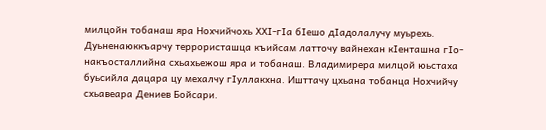милцойн тобанаш яра Нохчийчохь ХХI-гIа бIешо дIадолалучу муьрехь. Дуьненаюккъарчу террористашца къийсам латточу вайнехан кIенташна гIо-накъосталлийна схьахьежош яра и тобанаш. Владимирера милцой юьстаха буьсийла дацара цу мехалчу гIуллакхна. Ишттачу цхьана тобанца Нохчийчу схьавеара Дениев Бойсари.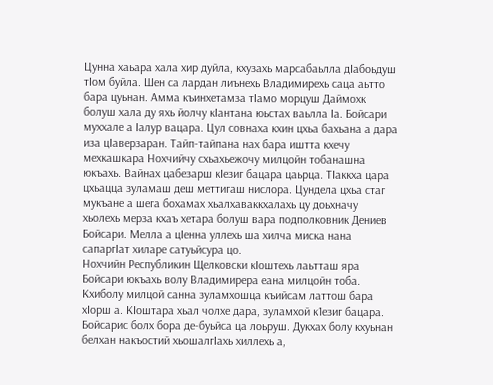Цунна хаьара хала хир дуйла, кхузахь марсабаьлла дIабоьдуш тIом буйла. Шен са лардан лиънехь Владимирехь саца аьтто бара цуьнан. Амма къинхетамза тIамо морцуш Даймохк болуш хала ду яхь йолчу кIантана юьстах ваьлла Iа. Бойсари муххале а Iалур вацара. Цул совнаха кхин цхьа бахьана а дара иза цIаверзаран. Тайп-тайпана нах бара иштта кхечу мехкашкара Нохчийчу схьахьежочу милцойн тобанашна юкъахь. Вайнах цабезарш кIезиг бацара цаьрца. ТIаккха цара цхьацца зуламаш деш меттигаш нислора. Цундела цхьа стаг мукъане а шега бохамах хьалхаваккхалахь цу доьхначу хьолехь мерза кхаъ хетара болуш вара подполковник Дениев Бойсари. Мелла а цIенна уллехь ша хилча миска нана сапаргIат хиларе сатуьйсура цо.
Нохчийн Республикин Щелковски кIоштехь лаьтташ яра Бойсари юкъахь волу Владимирера еана милцойн тоба. Кхиболу милцой санна зуламхошца къийсам латтош бара хIорш а. КIоштара хьал чолхе дара, зуламхой к1езиг бацара. Бойсарис болх бора де-буьйса ца лоьруш. Дукхах болу кхуьнан белхан накъостий хьошалгIахь хиллехь а,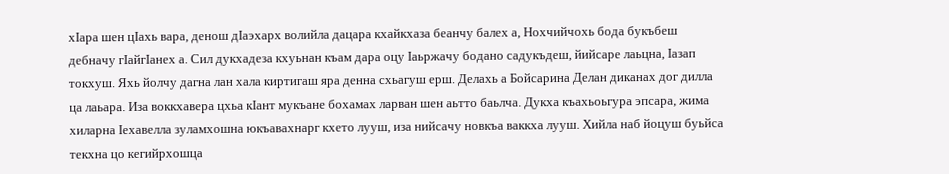хIара шен цIахь вара, денош дIаэхарх волийла дацара кхайкхаза беанчу балех а, Нохчийчохь бода букъбеш дебначу гIайгIанех а. Сил дукхадеза кхуьнан къам дара оцу Iаьржачу бодано садукъдеш, йийсаре лаьцна, Iазап токхуш. Яхь йолчу дагна лан хала киртигаш яра денна схьагуш ерш. Делахь а Бойсарина Делан диканах дог дилла ца лаьара. Иза воккхавера цхьа кIант мукъане бохамах ларван шен аьтто баьлча. Дукха къахьоьгура эпсара, жима хиларна Iехавелла зуламхошна юкъавахнарг кхето лууш, иза нийсачу новкъа ваккха лууш. Хийла наб йоцуш буьйса текхна цо кегийрхошца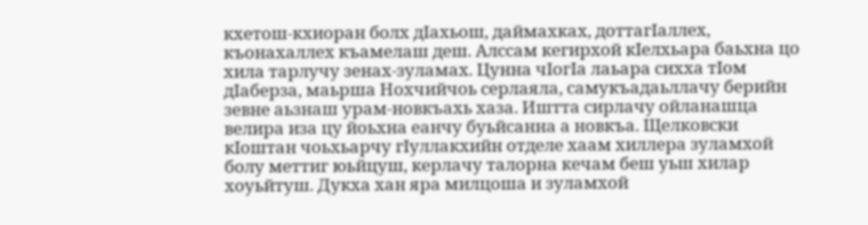кхетош-кхиоран болх дIахьош, даймахках, доттагIаллех, къонахаллех къамелаш деш. Алссам кегирхой кIелхьара баьхна цо хила тарлучу зенах-зуламах. Цунна чIогIа лаьара сихха тIом дIаберза, маьрша Нохчийчоь серлаяла, самукъадаьллачу берийн зевне аьзнаш урам-новкъахь хаза. Иштта сирлачу ойланашца велира иза цу йоьхна еанчу буьйсанна а новкъа. Щелковски кIоштан чоьхьарчу гIуллакхийн отделе хаам хиллера зуламхой болу меттиг юьйцуш, керлачу талорна кечам беш уьш хилар хоуьйтуш. Дукха хан яра милцоша и зуламхой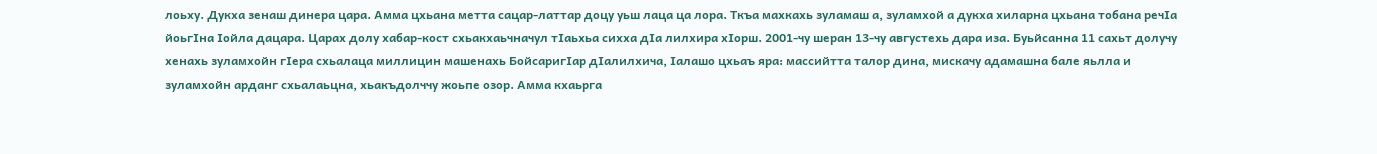лоьху. Дукха зенаш динера цара. Амма цхьана метта сацар-латтар доцу уьш лаца ца лора. Ткъа махкахь зуламаш а, зуламхой а дукха хиларна цхьана тобана речIа йоьгIна Iойла дацара. Царах долу хабар-кост схьакхаьчначул тIаьхьа сихха дIа лилхира хIорш. 2001-чу шеран 13-чу августехь дара иза. Буьйсанна 11 сахьт долучу хенахь зуламхойн гIера схьалаца миллицин машенахь БойсаригIар дIалилхича, Iалашо цхьаъ яра: массийтта талор дина, мискачу адамашна бале яьлла и зуламхойн арданг схьалаьцна, хьакъдолччу жоьпе озор. Амма кхаьрга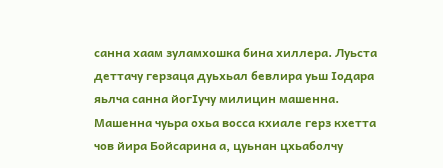санна хаам зуламхошка бина хиллера. Луьста деттачу герзаца дуьхьал бевлира уьш Iодара яьлча санна йогIучу милицин машенна. Машенна чуьра охьа восса кхиале герз кхетта чов йира Бойсарина а, цуьнан цхьаболчу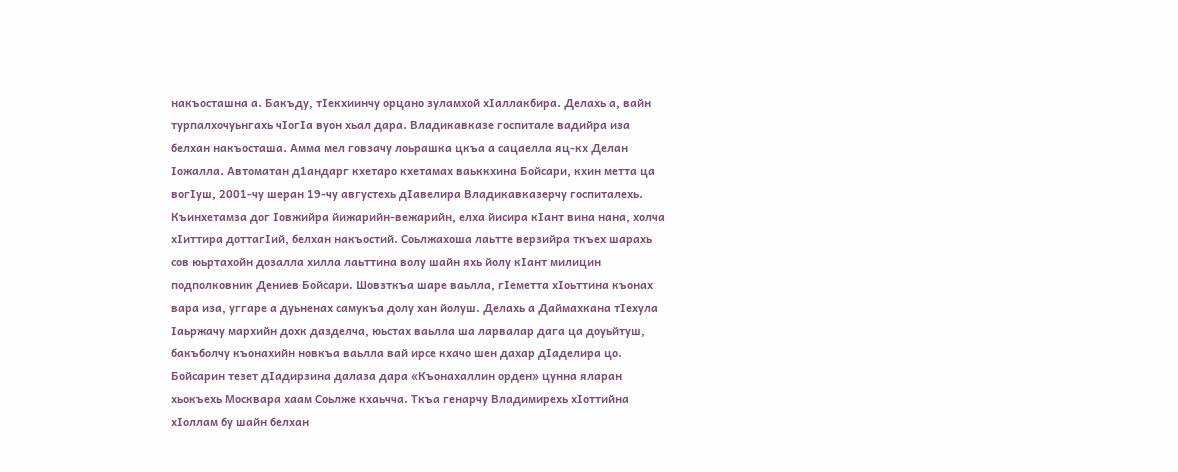накъосташна а. Бакъду, тIекхиинчу орцано зуламхой хIаллакбира. Делахь а, вайн турпалхочуьнгахь чIогIа вуон хьал дара. Владикавказе госпитале вадийра иза белхан накъосташа. Амма мел говзачу лоьрашка цкъа а сацаелла яц-кх Делан Iожалла. Автоматан д1андарг кхетаро кхетамах ваьккхина Бойсари, кхин метта ца вогIуш, 2001-чу шеран 19-чу августехь дIавелира Владикавказерчу госпиталехь. Къинхетамза дог Iовжийра йижарийн-вежарийн, елха йисира кIант вина нана, холча хIиттира доттагIий, белхан накъостий. Соьлжахоша лаьтте верзийра ткъех шарахь сов юьртахойн дозалла хилла лаьттина волу шайн яхь йолу кIант милицин подполковник Дениев Бойсари. Шовзткъа шаре ваьлла, гIеметта хIоьттина къонах вара иза, уггаре а дуьненах самукъа долу хан йолуш. Делахь а Даймахкана тIехула Iаьржачу мархийн дохк дазделча, юьстах ваьлла ша ларвалар дага ца доуьйтуш, бакъболчу къонахийн новкъа ваьлла вай ирсе кхачо шен дахар дIаделира цо. Бойсарин тезет дIадирзина далаза дара «Къонахаллин орден» цунна яларан хьокъехь Москвара хаам Соьлже кхаьчча. Ткъа генарчу Владимирехь хIоттийна хIоллам бу шайн белхан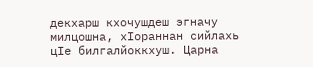декхарш кхочушдеш эгначу милцошна, хIораннан сийлахь цIе билгалйоккхуш. Царна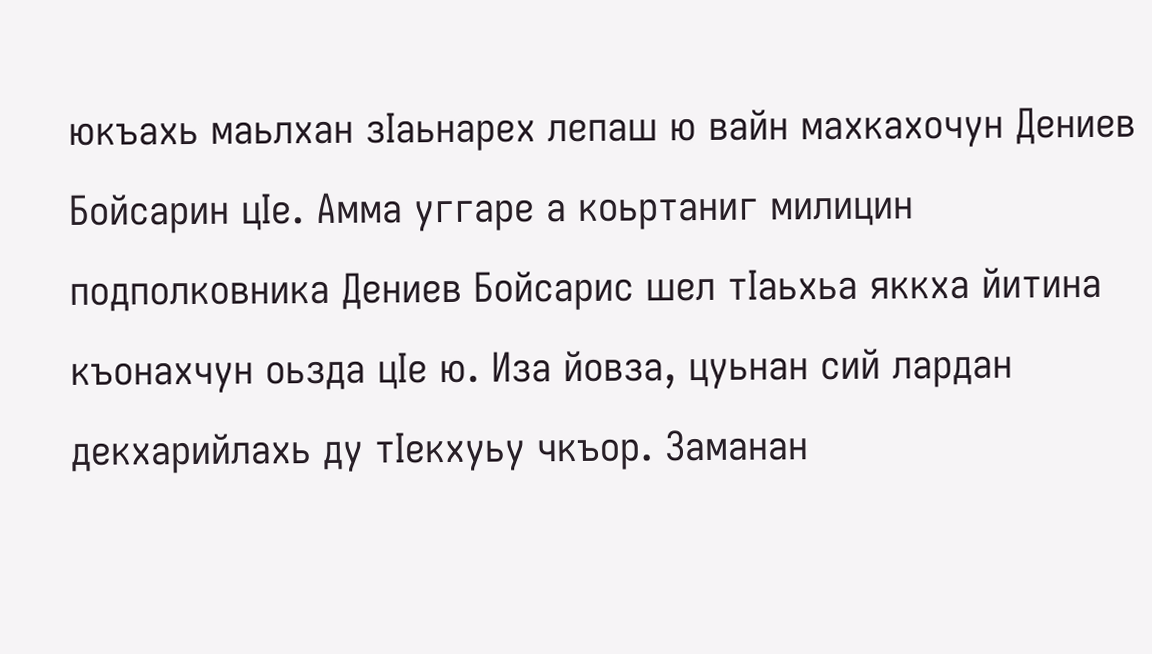юкъахь маьлхан зIаьнарех лепаш ю вайн махкахочун Дениев Бойсарин цIе. Амма уггаре а коьртаниг милицин подполковника Дениев Бойсарис шел тIаьхьа яккха йитина къонахчун оьзда цIе ю. Иза йовза, цуьнан сий лардан декхарийлахь ду тIекхуьу чкъор. Заманан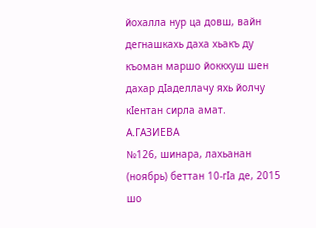йохалла нур ца довш, вайн дегнашкахь даха хьакъ ду къоман маршо йоккхуш шен дахар дIаделлачу яхь йолчу кIентан сирла амат.
А.ГАЗИЕВА
№126, шинара, лахьанан (ноябрь) беттан 10-гIа де, 2015 шо